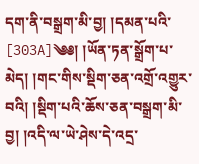དག་ནི་བསྒྲག་མི་བྱ། །དམན་པའི་ [303A]༄༅། །ཡོན་ཏན་སྒྲོག་པ་མེད། །གང་གིས་སྡིག་ཅན་འགྲོ་འགྱུར་བའི། །སྡིག་པའི་ཆོས་ཅན་བསྒྲག་མི་བྱ། །འདི་ལ་ཡེ་ཤེས་དེ་འདྲ་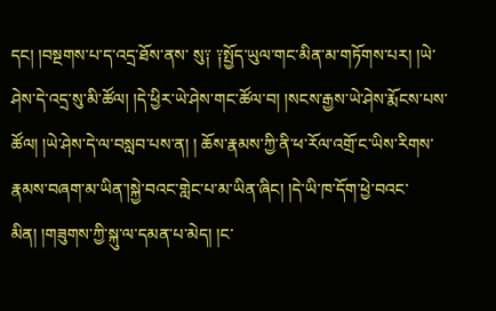དང། །བསྔགས་པ་ད་འདྲ་ཐོས་ནས་ སུ༑ ༑སྤྱོད་ཡུལ་གང་མིན་མ་གཏོགས་པར། །ཡེ་ཤེས་དེ་འདྲ་སུ་མི་ཚོལ། །དེ་ཕྱིར་ཡེ་ཤེས་གང་ཚོལ་བ། །སངས་རྒྱས་ཡེ་ཤེས་རྨོངས་པས་ཚོལ། །ཡེ་ཤེས་དེ་ལ་བསླབ་པས་ན། ། ཆོས་རྣམས་ཀྱི་ནི་ཕ་རོལ་འགྲོ་ང་ཡིས་རིགས་རྣམས་བཞག་མ་ཡིན་།སྐྱེ་བའང་གླེང་པ་མ་ཡིན་ཞིང། །དེ་ཡི་ཁ་དོག་ཕྱེ་བའང་མིན། །གཟུགས་ཀྱི་སྐུ་ལ་དམན་པ་མེད། །ང་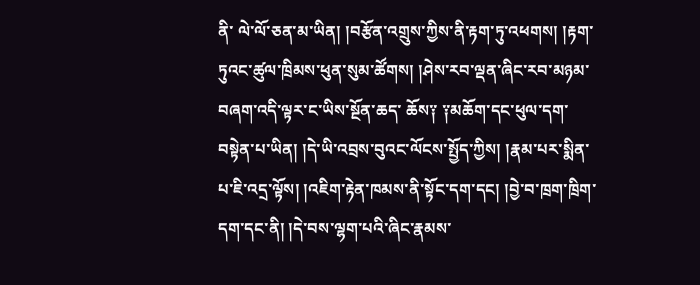ནི་ ལེ་ལོ་ཅན་མ་ཡིན། །བརྩོན་འགྲུས་ཀྱིས་ནི་རྟག་ཏུ་འཕགས། །རྟག་ཏུའང་ཚུལ་ཁྲིམས་ཕུན་སུམ་ཚོགས། །ཤེས་རབ་ལྡན་ཞིང་རབ་མཉམ་བཞག་འདི་ལྟར་ང་ཡིས་སྔོན་ཆད་ ཆོས༑ ༑མཆོག་དང་ཕུལ་དག་བསྟེན་པ་ཡིན། །དེ་ཡི་འབྲས་བུའང་ལོངས་སྤྱོད་ཀྱིས། །རྣམ་པར་སྨིན་པ་ཇི་འདྲ་ལྟོས། །འཇིག་རྟེན་ཁམས་ནི་སྟོང་དག་དང། །བྱེ་བ་ཁྲག་ཁྲིག་ དག་དང་ནི། །དེ་བས་ལྷག་པའི་ཞིང་རྣམས་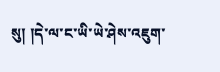སུ། །དེ་ལ་ང་ཡི་ཡེ་ཤེས་འཇུག་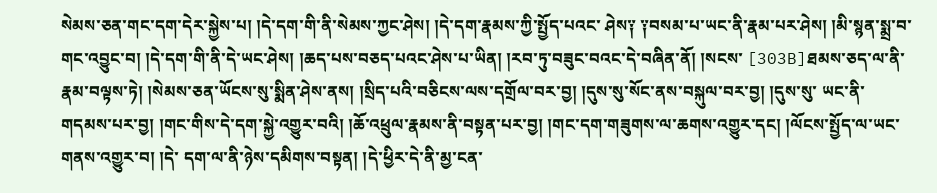སེམས་ཅན་གང་དག་དེར་སྐྱེས་པ། །དེ་དག་གི་ནི་སེམས་ཀྱང་ཤེས། །དེ་དག་རྣམས་ཀྱི་སྤྱོད་པའང་ ཤེས༑ ༑བསམ་པ་ཡང་ནི་རྣམ་པར་ཤེས། །མི་སྙན་སྨྲ་བ་གང་འབྱུང་བ། །དེ་དག་གི་ནི་དེ་ཡང་ཤེས། །ཆད་པས་བཅད་པའང་ཤེས་པ་ཡིན། །རབ་ཏུ་བཟུང་བའང་དེ་བཞིན་ནོ། །སངས་ [303B]ཐམས་ཅད་ལ་ནི་རྣམ་བལྟས་ཏེ། །སེམས་ཅན་ཡོངས་སུ་སྨིན་ཤེས་ནས། །སྲིད་པའི་བཅིངས་ལས་དགྲོལ་བར་བྱ། །དུས་སུ་སོང་ནས་བསྐུལ་བར་བྱ། །དུས་སུ་ ཡང་ནི་གདམས་པར་བྱ། །གང་གིས་དེ་དག་སྐྱེ་འགྱུར་བའི། །ཆོ་འཕྲུལ་རྣམས་ནི་བསྟན་པར་བྱ། །གང་དག་གཟུགས་ལ་ཆགས་འགྱུར་དང། །ལོངས་སྤྱོད་ལ་ཡང་གནས་འགྱུར་བ། །དེ་ དག་ལ་ནི་ཉེས་དམིགས་བསྟན། །དེ་ཕྱིར་དེ་ནི་མྱ་ངན་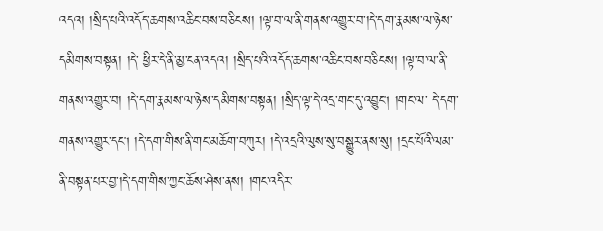འདའ། །སྲིད་པའི་འདོད་ཆགས་འཆིང་བས་བཅིངས། །ལྟ་བ་ལ་ནི་གནས་འགྱུར་བ་།དེ་དག་རྣམས་ལ་ཉེས་དམིགས་བསྟན། །དེ་ ཕྱིར་དེ་ནི་མྱ་ངན་འདའ། །སྲིད་པའི་འདོད་ཆགས་འཆིང་བས་བཅིངས། །ལྟ་བ་ལ་ནི་གནས་འགྱུར་བ། །དེ་དག་རྣམས་ལ་ཉེས་དམིགས་བསྟན། །སྲིད་ལྟ་དེ་འདྲ་གང་དུ་འབྱུང། །གང་ལ་ དེ་དག་གནས་འགྱུར་དང། །དེ་དག་གིས་ནི་གང་མཆོག་བཀུར། །དེ་འདྲའི་ལུས་སུ་བསྒྱུར་ནས་སུ། །དྲང་པོའི་ལམ་ནི་བསྟན་པར་བྱ་།དེ་དག་གིས་ཀྱང་ཆོས་ཤེས་ནས། །གང་འདིར་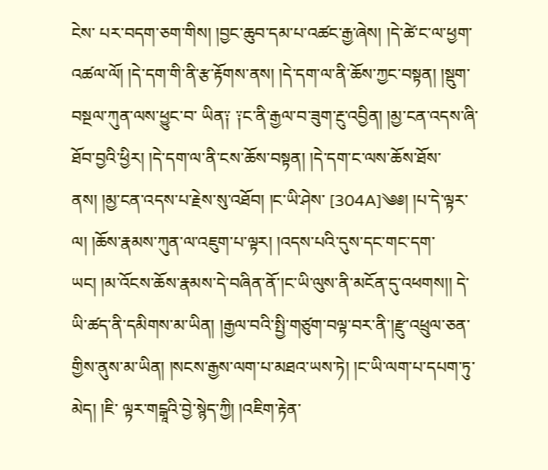ངེས་ པར་བདག་ཅག་གིས། །བྱང་ཆུབ་དམ་པ་འཚང་རྒྱ་ཞེས། །དེ་ཚེ་ང་ལ་ཕྱག་འཚལ་ལོ། །དེ་དག་གི་ནི་རྩ་རྟོགས་ནས། །དེ་དག་ལ་ནི་ཆོས་ཀྱང་བསྟན། །སྡུག་བསྔལ་ཀུན་ལས་ཕྱུང་བ་ ཡིན༑ ༑ང་ནི་རྒྱལ་བ་ཟུག་རྔུ་འབྱིན། །མྱ་ངན་འདས་ཞི་ཐོབ་བྱའི་ཕྱིར། །དེ་དག་ལ་ནི་ངས་ཆོས་བསྟན། །དེ་དག་ང་ལས་ཆོས་ཐོས་ནས། །མྱ་ངན་འདས་པ་རྗེས་སུ་འཐོབ། །ང་ཡི་ཤེས་ [304A]༄༅། །པ་དེ་ལྟར་ལ། །ཆོས་རྣམས་ཀུན་ལ་འཇུག་པ་ལྟར། །འདས་པའི་དུས་དང་གང་དག་ཡང། །མ་འོངས་ཆོས་རྣམས་དེ་བཞིན་ནོ་།ང་ཡི་ལུས་ནི་མངོན་དུ་འཕགས།། དེ་ཡི་ཚད་ནི་དམིགས་མ་ཡིན། །རྒྱལ་བའི་སྤྱི་གཙུག་བལྟ་བར་ནི་།རྫུ་འཕྲུལ་ཅན་གྱིས་ནུས་མ་ཡིན། །སངས་རྒྱས་ལག་པ་མཐའ་ཡས་ཏེ། །ང་ཡི་ལག་པ་དཔག་ཏུ་མེད། །ཇི་ ལྟར་གངྒཱའི་བྱེ་སྙེད་ཀྱི། །འཇིག་རྟེན་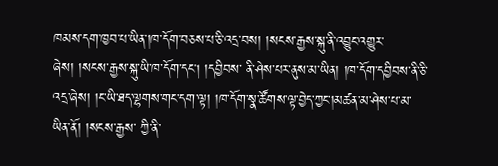ཁམས་དག་ཁྱབ་པ་ཡིན་།ཁ་དོག་བཅས་པ་ཅི་འདྲ་བས། །སངས་རྒྱས་སྐུ་ནི་འབྱུང་འགྱུར་ཞེས། །སངས་རྒྱས་སྐུ་ཡི་ཁ་དོག་དང། །དབྱིབས་ ནི་ཤེས་པར་ནུས་མ་ཡིན། །ཁ་དོག་དབྱིབས་ནི་ཅི་འདྲ་ཞེས། །ང་ཡི་ཐད་ལྷགས་གང་དག་ལྟ། །ཁ་དོག་སྣ་ཚོགས་ལྟ་བྱེད་ཀྱང་།མཚན་མ་ཤེས་པ་མ་ཡིན་ནོ། །སངས་རྒྱས་ ཀྱི་ནི་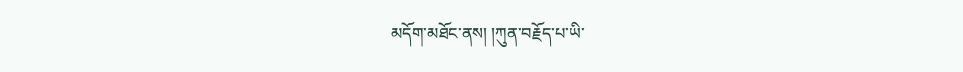མདོག་མཐོང་ནས། །ཀུན་བརྗོད་པ་ཡི་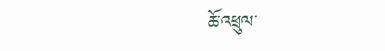ཆོ་འཕྲུལ་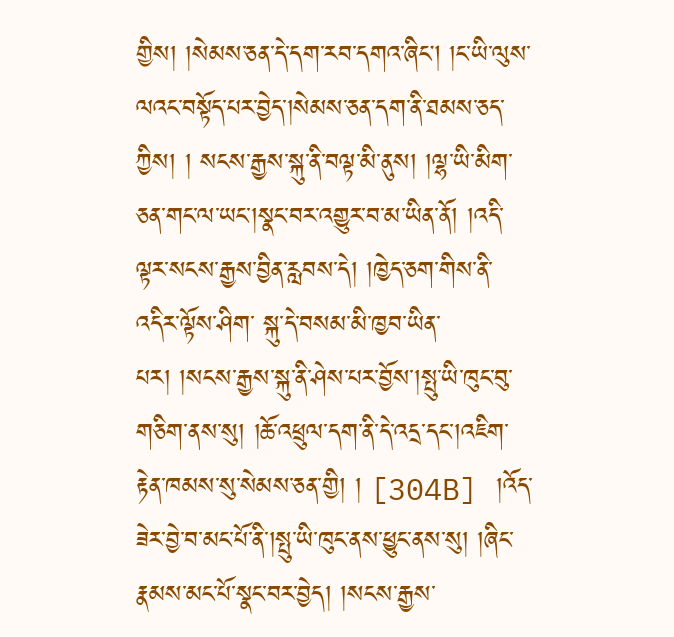གྱིས། །སེམས་ཅན་དེ་དག་རབ་དགའ་ཞིང། །ང་ཡི་ལུས་ལའང་བསྟོད་པར་བྱེད་།སེམས་ཅན་དག་ནི་ཐམས་ཅད་ཀྱིས། ། སངས་རྒྱས་སྐུ་ནི་བལྟ་མི་ནུས། །ལྷ་ཡི་མིག་ཅན་གང་ལ་ཡང་།སྣང་བར་འགྱུར་བ་མ་ཡིན་ནོ། །འདི་ལྟར་སངས་རྒྱས་བྱིན་རླབས་དེ། །ཁྱེད་ཅག་གིས་ནི་འདིར་ལྟོས་ཤིག་ སྐུ་དེ་བསམ་མི་ཁྱབ་ཡིན་པར། །སངས་རྒྱས་སྐུ་ནི་ཤེས་པར་བྱོས་།སྤུ་ཡི་ཁུང་བུ་གཅིག་ནས་སུ། །ཆོ་འཕྲུལ་དག་ནི་དེ་འདྲ་དང་།འཇིག་རྟེན་ཁམས་སུ་སེམས་ཅན་གྱི། ། [304B] །འོད་ཟེར་བྱེ་བ་མང་པོ་ནི་།སྤུ་ཡི་ཁུང་ནས་ཕྱུང་ནས་སུ། །ཞིང་རྣམས་མང་པོ་སྣང་བར་བྱེད། །སངས་རྒྱས་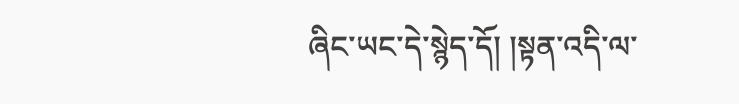ཞིང་ཡང་དེ་སྙེད་དོ། །སྟན་འདི་ལ་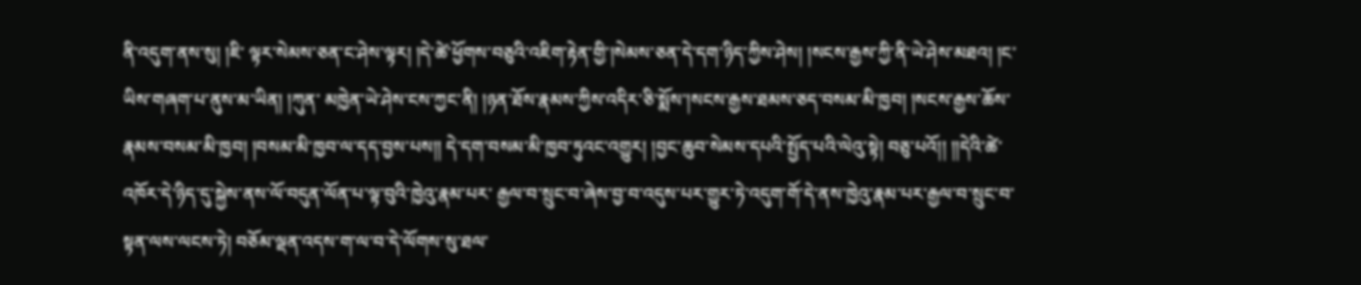ནི་འདུག་ནས་སུ། །ཇི་ ལྟར་སེམས་ཅན་ང་ཤེས་ལྟར། །དེ་ཚེ་ཕྱོགས་བཅུའི་འཇིག་རྟེན་གྱི་།སེམས་ཅན་དེ་དག་ཉིད་ཀྱིས་ཤེས། །སངས་རྒྱས་ཀྱི་ནི་ཡེ་ཤེས་མཐའ། །ང་ཡིས་གཞག་པ་ནུས་མ་ཡིན། །ཀུན་ མཁྱེན་ཡེ་ཤེས་ངས་ཀྱང་ནི། །ཉན་ཐོས་རྣམས་ཀྱིས་འདིར་ཅི་སྨོས་།སངས་རྒྱས་ཐམས་ཅད་བསམ་མི་ཁྱབ། །སངས་རྒྱས་ཆོས་རྣམས་བསམ་མི་ཁྱབ། །བསམ་མི་ཁྱབ་ལ་དད་བྱས་པས།། དེ་དག་བསམ་མི་ཁྱབ་ཏུའང་འགྱུར། །བྱང་ཆུབ་སེམས་དཔའི་སྤྱོད་པའི་ལེའུ་སྟེ། བཅུ་པའོ།། །།དེའི་ཚེ་འཁོར་དེ་ཉིད་དུ་སྐྱེས་ནས་ལོ་བདུན་ལོན་པ་ལྟ་བུའི་ཁྱེའུ་རྣམ་པར་ རྒྱལ་བ་སྲུང་བ་ཞེས་བྱ་བ་འདུས་པར་གྱུར་ཏེ་འདུག་གོ་དེ་ནས་ཁྱེའུ་རྣམ་པར་རྒྱལ་བ་སྲུང་བ་སྟན་ལས་ལངས་ཏེ། བཅོམ་ལྡན་འདས་ག་ལ་བ་དེ་ལོགས་སུ་ཐལ་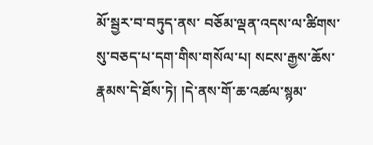མོ་སྦྱར་བ་བཏུད་ནས་ བཅོམ་ལྡན་འདས་ལ་ཚིགས་སུ་བཅད་པ་དག་གིས་གསོལ་པ། སངས་རྒྱས་ཆོས་རྣམས་དེ་ཐོས་ཏེ། །དེ་ནས་གོ་ཆ་འཚལ་སྙམ་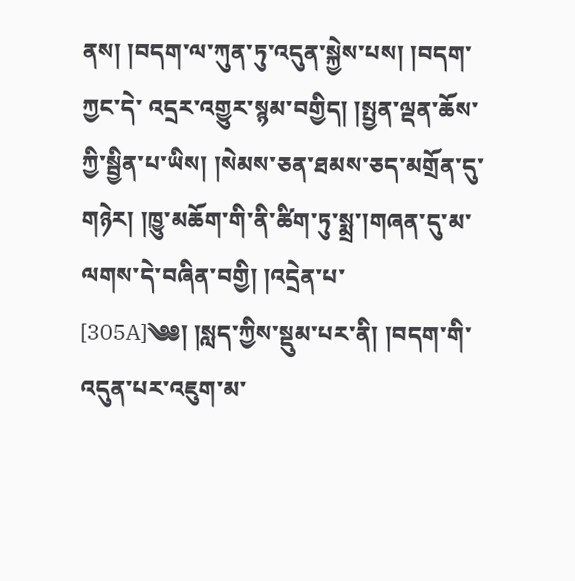ནས། །བདག་ལ་ཀུན་ཏུ་འདུན་སྐྱེས་པས། །བདག་ཀྱང་དེ་ འདྲར་འགྱུར་སྙམ་བགྱིད། །སྤྱན་ལྡན་ཆོས་ཀྱི་སྦྱིན་པ་ཡིས། །སེམས་ཅན་ཐམས་ཅད་མགྲོན་དུ་གཉེར། །ཁྱུ་མཆོག་གི་ནི་ཚིག་ཏུ་སྨྲ་།གཞན་དུ་མ་ལགས་དེ་བཞིན་བགྱི། །འདྲེན་པ་ [305A]༄༅། །སླད་ཀྱིས་སྡུམ་པར་ནི། །བདག་གི་འདུན་པར་འཇུག་མ་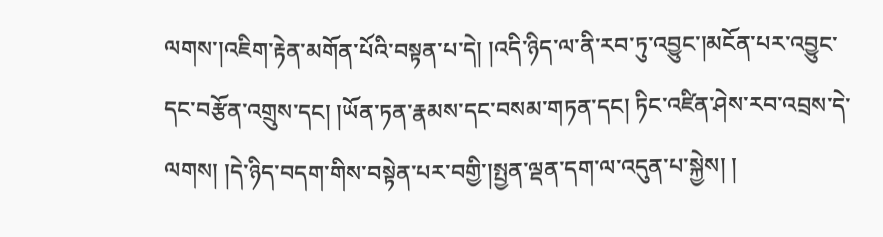ལགས་།འཇིག་རྟེན་མགོན་པོའི་བསྟན་པ་དེ། །འདི་ཉིད་ལ་ནི་རབ་ཏུ་འབྱུང་།མངོན་པར་འབྱུང་ དང་བརྩོན་འགྲུས་དང། །ཡོན་ཏན་རྣམས་དང་བསམ་གཏན་དང། ཏིང་འཛིན་ཤེས་རབ་འབྲས་དེ་ལགས། །དེ་ཉིད་བདག་གིས་བསྟེན་པར་བགྱི་།སྤྱན་ལྡན་དག་ལ་འདུན་པ་སྐྱེས། །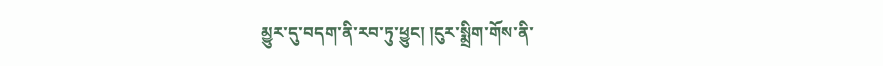མྱུར་དུ་བདག་ནི་རབ་ཏུ་ཕྱུང། །ངུར་སྨྲིག་གོས་ནི་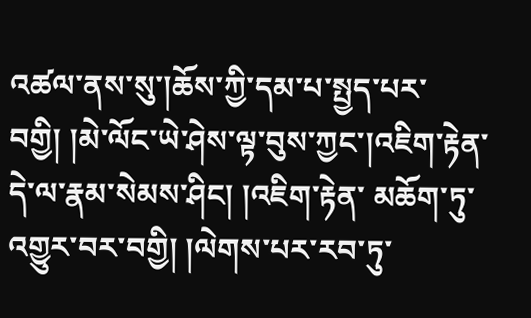འཚལ་ནས་སུ་།ཆོས་ཀྱི་དམ་པ་སྤྱད་པར་བགྱི། །མེ་ལོང་ཡེ་ཤེས་ལྟ་བུས་ཀྱང་།འཇིག་རྟེན་དེ་ལ་རྣམ་སེམས་ཤིང། །འཇིག་རྟེན་ མཆོག་ཏུ་འགྱུར་བར་བགྱི། །ལེགས་པར་རབ་ཏུ་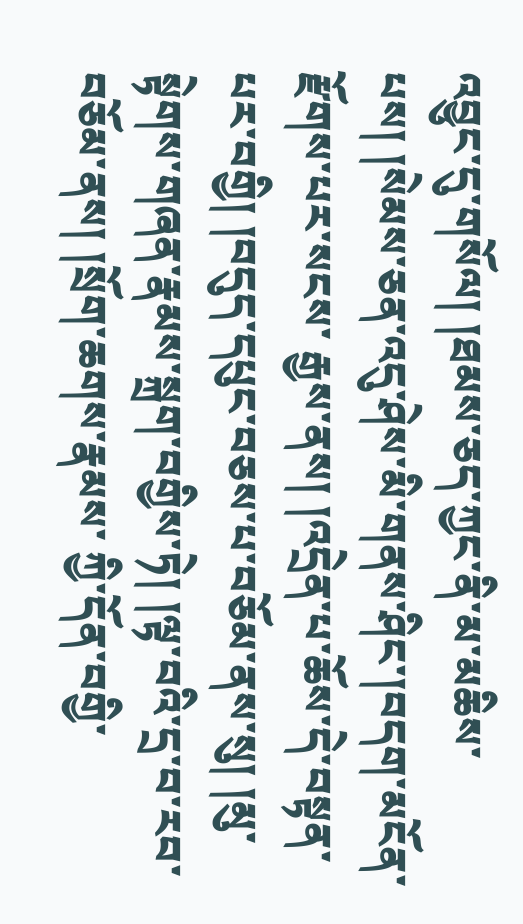འབྱུང་དུ་གསོལ། །ཐམས་ཅད་ཀྱང་ནི་མ་མཆིས་པས། །སེམས་ཅན་འདུ་ཤེས་མི་གནས་ཤིང་།བདག་མངོན་རྫོགས་པར་སངས་ རྒྱས་ནས། །འདྲེན་པ་ཆོས་དེ་བསྟན་པར་བགྱི། །བདུད་དཔུང་བཅས་པ་བཅོམ་ནས་སུ། །མུ་སྟེགས་གཞན་རྣམས་སྐྲག་བགྱིས་ཏེ། །ལྟ་བའི་དྲ་བ་རབ་བཅོམ་ནས། །སྲོག་ཆགས་རྣམས་ ཀྱི་དོན་བགྱི་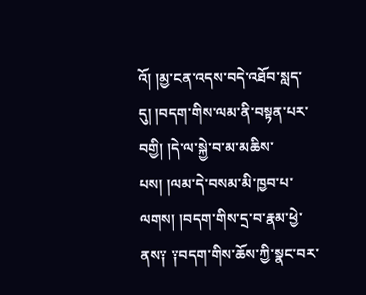འོ། །མྱ་ངན་འདས་བདེ་འཐོབ་སླད་དུ། །བདག་གིས་ལམ་ནི་བསྟན་པར་བགྱི། །དེ་ལ་སྐྱེ་བ་མ་མཆིས་པས། །ལམ་དེ་བསམ་མི་ཁྱབ་པ་ལགས། །བདག་གིས་དྲ་བ་རྣམ་ཕྱེ་ ནས༑ ༑བདག་གིས་ཆོས་ཀྱི་སྣང་བར་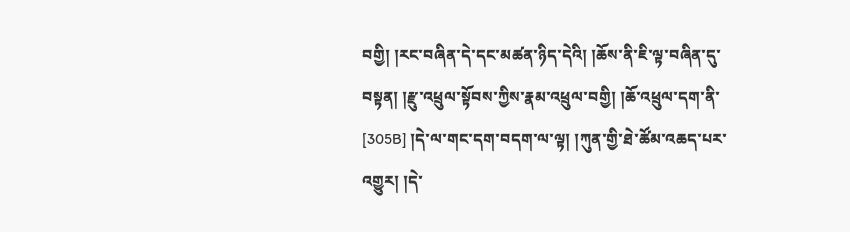བགྱི། །རང་བཞིན་དེ་དང་མཚན་ཉིད་དེའི། །ཆོས་ནི་ཇི་ལྟ་བཞིན་དུ་བསྟན། །རྫུ་འཕྲུལ་སྟོབས་ཀྱིས་རྣམ་འཕྲུལ་བགྱི། །ཆོ་འཕྲུལ་དག་ནི་ [305B] །དེ་ལ་གང་དག་བདག་ལ་ལྟ། །ཀུན་གྱི་ཐེ་ཚོམ་འཆད་པར་འགྱུར། །དེ་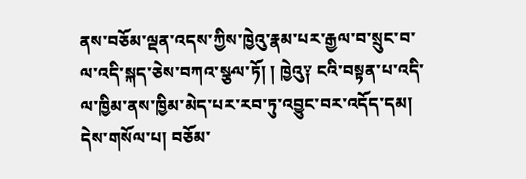ནས་བཅོམ་ལྡན་འདས་ཀྱིས་ཁྱེའུ་རྣམ་པར་རྒྱལ་བ་སྲུང་བ་ལ་འདི་སྐད་ཅེས་བཀའ་སྩལ་ཏོ། ། ཁྱེའུ༑ ངའི་བསྟན་པ་འདི་ལ་ཁྱིམ་ནས་ཁྱིམ་མེད་པར་རབ་ཏུ་འབྱུང་བར་འདོད་དམ། དེས་གསོལ་པ། བཅོམ་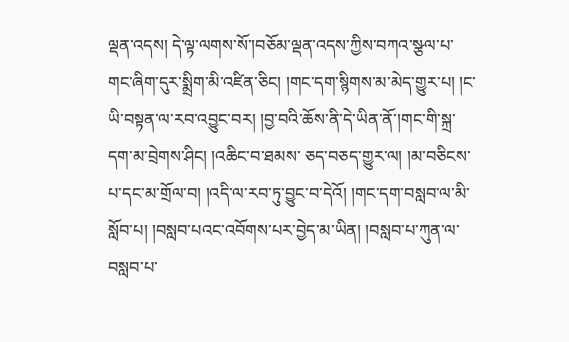ལྡན་འདས། དེ་ལྟ་ལགས་སོ་།བཅོམ་ལྡན་འདས་ཀྱིས་བཀའ་སྩལ་པ་ གང་ཞིག་དུར་སྨྲིག་མི་འཛིན་ཅིང། །གང་དག་སྙིགས་མ་མེད་གྱུར་པ། །ང་ཡི་བསྟན་ལ་རབ་འབྱུང་བར། །བྱ་བའི་ཆོས་ནི་དེ་ཡིན་ནོ་།གང་གི་སྐྲ་དག་མ་བྲེགས་ཤིང། །འཆིང་བ་ཐམས་ ཅད་བཅད་གྱུར་ལ། །མ་བཅིངས་པ་དང་མ་གྲོལ་བ། །འདི་ལ་རབ་ཏུ་བྱུང་བ་དེའོ། །གང་དག་བསླབ་ལ་མི་སློབ་པ། །བསླབ་པའང་འབོགས་པར་བྱེད་མ་ཡིན། །བསླབ་པ་ཀུན་ལ་བསླབ་པ་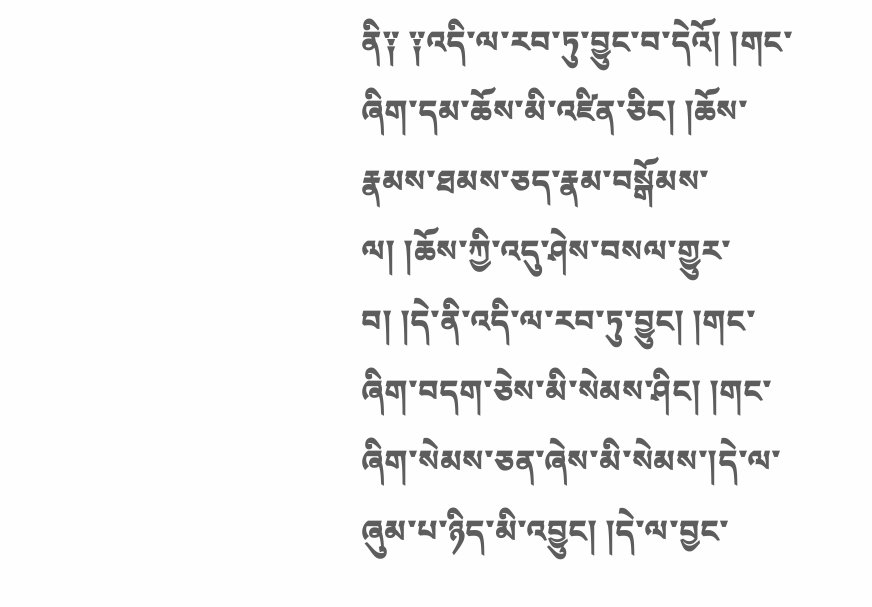ནི༑ ༑འདི་ལ་རབ་ཏུ་བྱུང་བ་དེའོ། །གང་ཞིག་དམ་ཆོས་མི་འཛིན་ཅིང། །ཆོས་རྣམས་ཐམས་ཅད་རྣམ་བསྒོམས་ལ། །ཆོས་ཀྱི་འདུ་ཤེས་བསལ་གྱུར་བ། །དེ་ནི་འདི་ལ་རབ་ཏུ་བྱུང། །གང་ ཞིག་བདག་ཅེས་མི་སེམས་ཤིང། །གང་ཞིག་སེམས་ཅན་ཞེས་མི་སེམས་།དེ་ལ་ཞུམ་པ་ཉིད་མི་འབྱུང། །དེ་ལ་བྱང་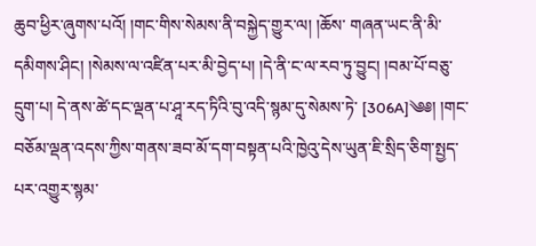ཆུབ་ཕྱིར་ཞུགས་པའོ། །གང་གིས་སེམས་ནི་བསྐྱེད་གྱུར་ལ། །ཆོས་ གཞན་ཡང་ནི་མི་དམིགས་ཤིང། །སེམས་ལ་འཛིན་པར་མི་བྱེད་པ། །དེ་ནི་ང་ལ་རབ་ཏུ་བྱུང། །བམ་པོ་བཅུ་དྲུག་པ། དེ་ནས་ཚེ་དང་ལྡན་པ་ཤཱ་རད་ཏིའི་བུ་འདི་སྙམ་དུ་སེམས་ཏེ་ [306A]༄༅། །གང་བཅོམ་ལྡན་འདས་ཀྱིས་གནས་ཟབ་མོ་དག་བསྟན་པའི་ཁྱེའུ་དེས་ཡུན་ཇི་སྲིད་ཅིག་སྤྱད་པར་འགྱུར་སྙམ་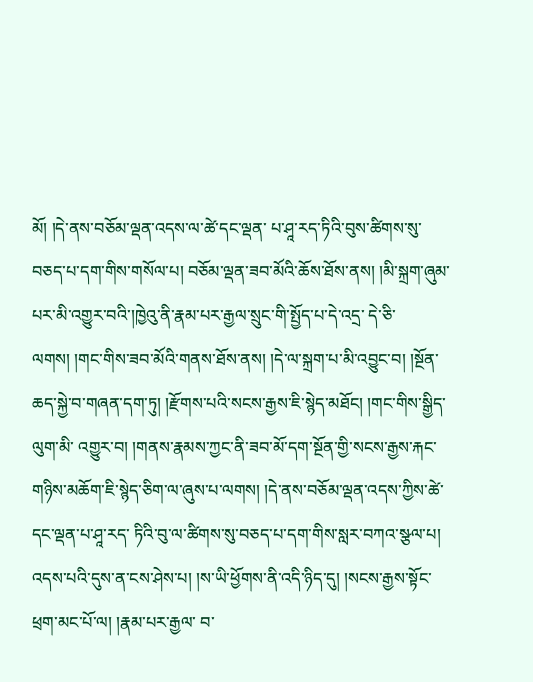མོ། །དེ་ནས་བཅོམ་ལྡན་འདས་ལ་ཚེ་དང་ལྡན་ པ་ཤཱ་རད་ཏིའི་བུས་ཚིགས་སུ་བཅད་པ་དག་གིས་གསོལ་པ། བཅོམ་ལྡན་ཟབ་མོའི་ཆོས་ཐོས་ནས། །མི་སྐྲག་ཞུམ་པར་མི་འགྱུར་བའི་།ཁྱེའུ་ནི་རྣམ་པར་རྒྱལ་སྲུང་གི་སྤྱོད་པ་དེ་འདྲ་ དེ་ཅི་ལགས། །གང་གིས་ཟབ་མོའི་གནས་ཐོས་ནས། །དེ་ལ་སྐྲག་པ་མི་འབྱུང་བ། །སྔོན་ཆད་སྐྱེ་བ་གཞན་དག་ཏུ། །རྫོགས་པའི་སངས་རྒྱས་ཇི་སྙེད་མཐོང། །གང་གིས་སྒྱིད་ལུག་མི་ འགྱུར་བ། །གནས་རྣམས་ཀྱང་ནི་ཟབ་མོ་དག་སྔོན་གྱི་སངས་རྒྱས་རྐང་གཉིས་མཆོག་ཇི་སྙེད་ཅིག་ལ་ཞུས་པ་ལགས། །དེ་ནས་བཅོམ་ལྡན་འདས་ཀྱིས་ཚེ་དང་ལྡན་པ་ཤཱ་རད་ ཏིའི་བུ་ལ་ཚིགས་སུ་བཅད་པ་དག་གིས་སླར་བཀའ་སྩལ་པ། འདས་པའི་དུས་ན་ངས་ཤེས་པ། །ས་ཡི་ཕྱོགས་ནི་འདི་ཉིད་དུ། །སངས་རྒྱས་སྟོང་ཕྲག་མང་པོ་ལ། །རྣམ་པར་རྒྱལ་ བ་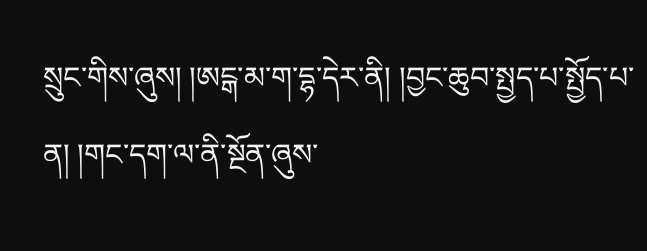སྲུང་གིས་ཞུས། །ཨངྒ་མ་ག་དྷ་དེར་ནི། །བྱང་ཆུབ་སྤྱད་པ་སྤྱོད་པ་ན། །གང་དག་ལ་ནི་སྔོན་ཞུས་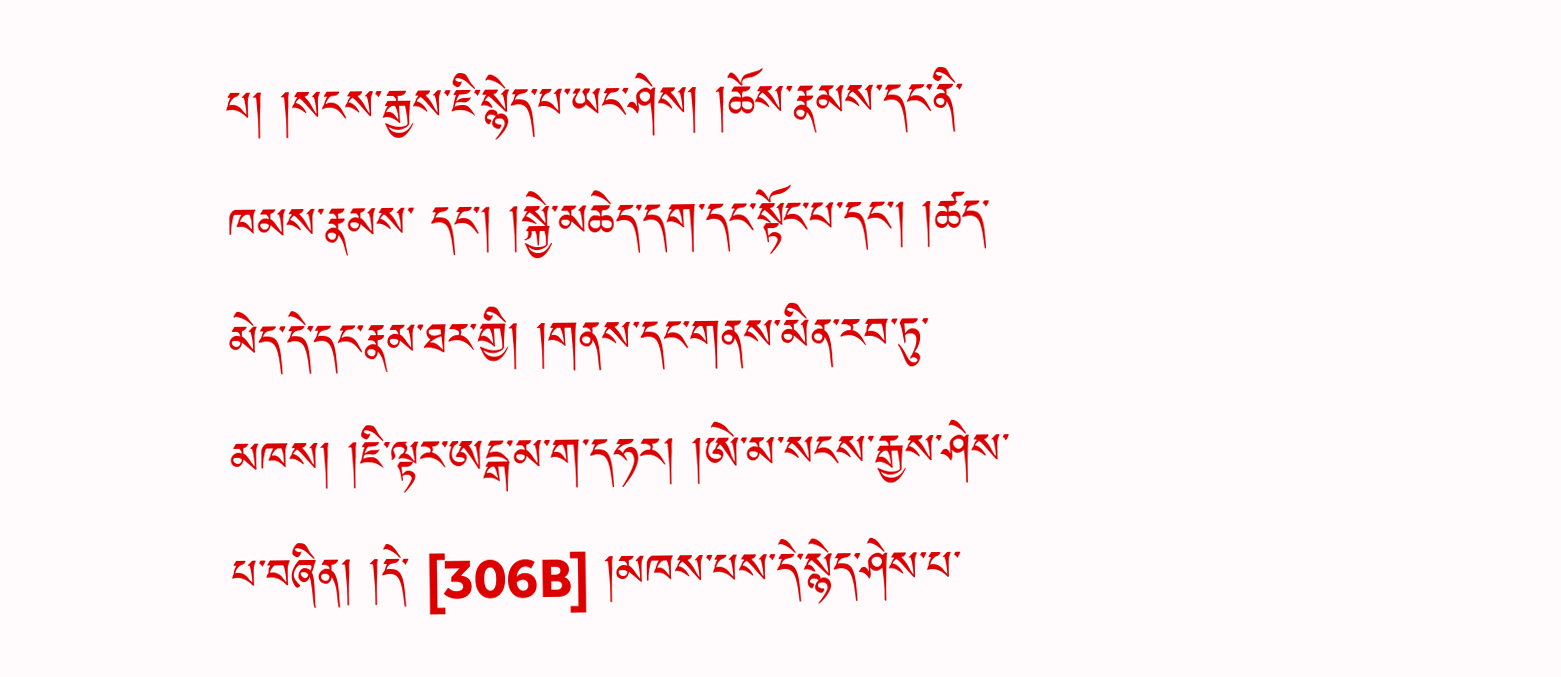པ། །སངས་རྒྱས་ཇི་སྙེད་པ་ཡང་ཤེས། །ཆོས་རྣམས་དང་ནི་ཁམས་རྣམས་ དང། །སྐྱེ་མཆེད་དག་དང་སྟོང་པ་དང། །ཚད་མེད་དེ་དང་རྣམ་ཐར་གྱི། །གནས་དང་གནས་མིན་རབ་ཏུ་མཁས། །ཇི་ལྟར་ཨངྒ་མ་ག་དཧར། །ཨེ་མ་སངས་རྒྱས་ཤེས་པ་བཞིན། །དེ་ [306B] །མཁས་པས་དེ་སྙེད་ཤེས་པ་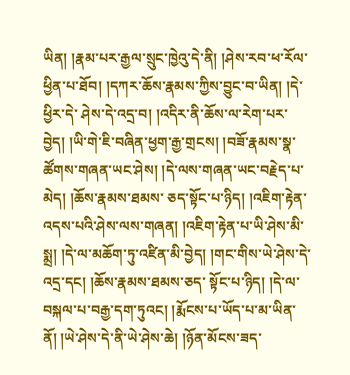ཡིན། །རྣམ་པར་རྒྱལ་སྲུང་ཁྱེའུ་དེ་ནི། །ཤེས་རབ་ཕ་རོལ་ཕྱིན་པ་ཐོབ། །དཀར་ཆོས་རྣམས་ཀྱིས་བྱུང་བ་ཡིན། །དེ་ཕྱིར་དེ་ ཤེས་དེ་འདྲ་བ། །འདིར་ནི་ཆོས་ལ་རེག་པར་བྱེད། །ཡི་གེ་ཇི་བཞིན་ཕྱག་རྒྱ་གྲངས། །བཟོ་རྣམས་སྣ་ཚོགས་གཞན་ཡང་ཤེས། །དེ་ལས་གཞན་ཡང་བརྗེད་པ་མེད། །ཆོས་རྣམས་ཐམས་ ཅད་སྟོང་པ་ཉིད། །འཇིག་རྟེན་འདས་པའི་ཤེས་ལས་གཞན། །འཇིག་རྟེན་པ་ཡི་ཤེས་མི་སྨྲ། །དེ་ལ་མཆོག་ཏུ་འཛིན་མི་བྱེད། །གང་གིས་ཡེ་ཤེས་དེ་འདྲ་དང། །ཆོས་རྣམས་ཐམས་ཅད་ སྟོང་པ་ཉིད། །དེ་ལ་བསྐལ་པ་བརྒྱ་དག་ཏུའང། །རྨོངས་པ་ཡོད་པ་མ་ཡིན་ནོ། །ཡེ་ཤེས་དེ་ནི་ཡེ་ཤེས་ཆེ། །ཉོན་མོངས་ཟད་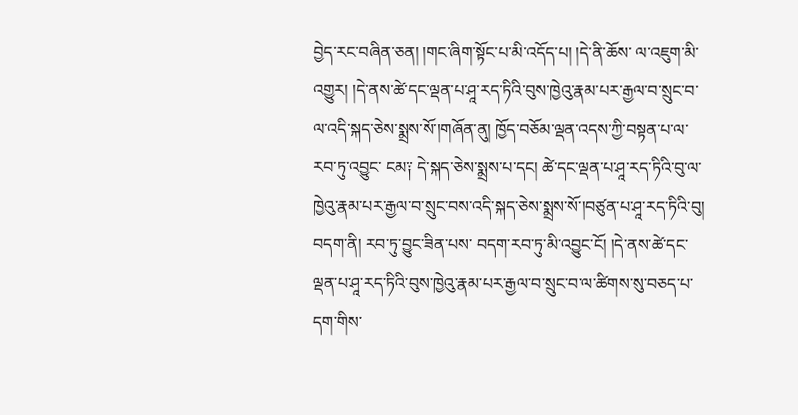བྱེད་རང་བཞིན་ཅན། །གང་ཞིག་སྟོང་པ་མི་འདོད་པ། །དེ་ནི་ཆོས་ ལ་འཇུག་མི་འགྱུར། །དེ་ནས་ཚེ་དང་ལྡན་པ་ཤཱ་རད་ཏིའི་བུས་ཁྱེའུ་རྣམ་པར་རྒྱལ་བ་སྲུང་བ་ལ་འདི་སྐད་ཅེས་སྨྲས་སོ་།གཞོན་ནུ། ཁྱོད་བཅོམ་ལྡན་འདས་ཀྱི་བསྟན་པ་ལ་རབ་ཏུ་འབྱུང་ ངམ༑ དེ་སྐད་ཅེས་སྨྲས་པ་དང། ཚེ་དང་ལྡན་པ་ཤཱ་རད་ཏིའི་བུ་ལ་ཁྱེའུ་རྣམ་པར་རྒྱལ་བ་སྲུང་བས་འདི་སྐད་ཅེས་སྨྲས་སོ་།བཙུན་པ་ཤཱ་རད་ཏིའི་བུ། བདག་ནི། རབ་ཏུ་བྱུང་ཟིན་པས་ བདག་རབ་ཏུ་མི་འབྱུང་ངོ། །དེ་ནས་ཚེ་དང་ལྡན་པ་ཤཱ་རད་ཏིའི་བུས་ཁྱེའུ་རྣམ་པར་རྒྱལ་བ་སྲུང་བ་ལ་ཚིགས་སུ་བཅད་པ་དག་གིས་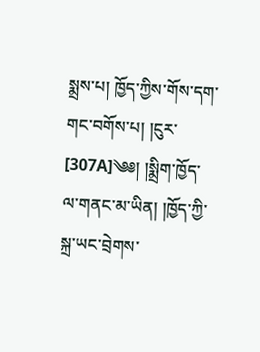སྨྲས་པ། ཁྱོད་ཀྱིས་གོས་དག་གང་བགོས་པ། །ངུར་ [307A]༄༅། །སྨྲིག་ཁྱོད་ལ་གནང་མ་ཡིན། །ཁྱོད་ཀྱི་སྐྲ་ཡང་བྲེགས་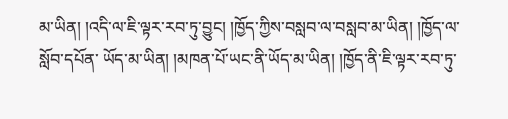མ་ཡིན། །འདི་ལ་ཇི་ལྟར་རབ་ཏུ་བྱུང། །ཁྱོད་ཀྱིས་བསླབ་ལ་བསླབ་མ་ཡིན། །ཁྱོད་ལ་སློབ་དཔོན་ ཡོད་མ་ཡིན། །མཁན་པོ་ཡང་ནི་ཡོད་མ་ཡིན། །ཁྱོད་ནི་ཇི་ལྟར་རབ་ཏུ་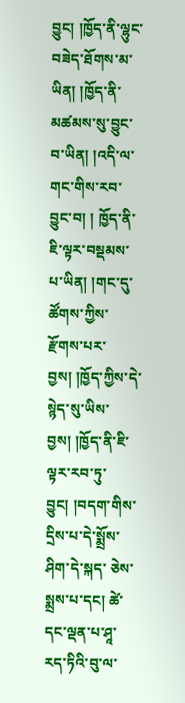བྱུང། །ཁྱོད་ནི་ལྷུང་བཟེད་ཐོགས་མ་ཡིན། །ཁྱོད་ནི་མཚམས་སུ་བྱུང་བ་ཡིན། །འདི་ལ་གང་གིས་རབ་བྱུང་བ། ། ཁྱོད་ནི་ཇི་ལྟར་བསྡམས་པ་ཡིན། །གང་དུ་ཚོགས་ཀྱིས་རྫོགས་པར་བྱས། །ཁྱོད་ཀྱིས་དེ་སྙེད་སུ་ཡིས་བྱས། །ཁྱོད་ནི་ཇི་ལྟར་རབ་ཏུ་བྱུང། །བདག་གིས་དྲིས་པ་དེ་སྨྲོས་ཤིག་དེ་སྐད་ ཅེས་སྨྲས་པ་དང། ཚེ་དང་ལྡན་པ་ཤཱ་རད་ཏིའི་བུ་ལ་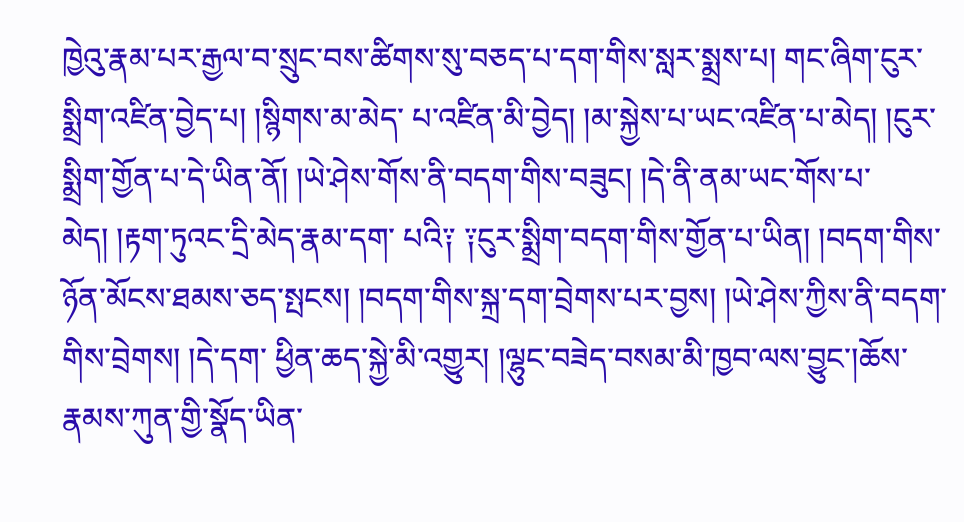ཁྱེའུ་རྣམ་པར་རྒྱལ་བ་སྲུང་བས་ཚིགས་སུ་བཅད་པ་དག་གིས་སླར་སྨྲས་པ། གང་ཞིག་ངུར་སྨྲིག་འཛིན་བྱེད་པ། །སྙིགས་མ་མེད་ པ་འཛིན་མི་བྱེད། །མ་སྐྱེས་པ་ཡང་འཛིན་པ་མེད། །ངུར་སྨྲིག་གྱོན་པ་དེ་ཡིན་ནོ། །ཡེ་ཤེས་གོས་ནི་བདག་གིས་བཟུང། །དེ་ནི་ནམ་ཡང་གོས་པ་མེད། །རྟག་ཏུའང་དྲི་མེད་རྣམ་དག་ པའི༑ ༑ངུར་སྨྲིག་བདག་གིས་གྱོན་པ་ཡིན། །བདག་གིས་ཉོན་མོངས་ཐམས་ཅད་སྤངས། །བདག་གིས་སྐྲ་དག་བྲེགས་པར་བྱས། །ཡེ་ཤེས་ཀྱིས་ནི་བདག་གིས་བྲེགས། །དེ་དག་ ཕྱིན་ཆད་སྐྱེ་མི་འགྱུར། །ལྷུང་བཟེད་བསམ་མི་ཁྱབ་ལས་བྱུང་།ཆོས་རྣམས་ཀུན་གྱི་སྣོད་ཡིན་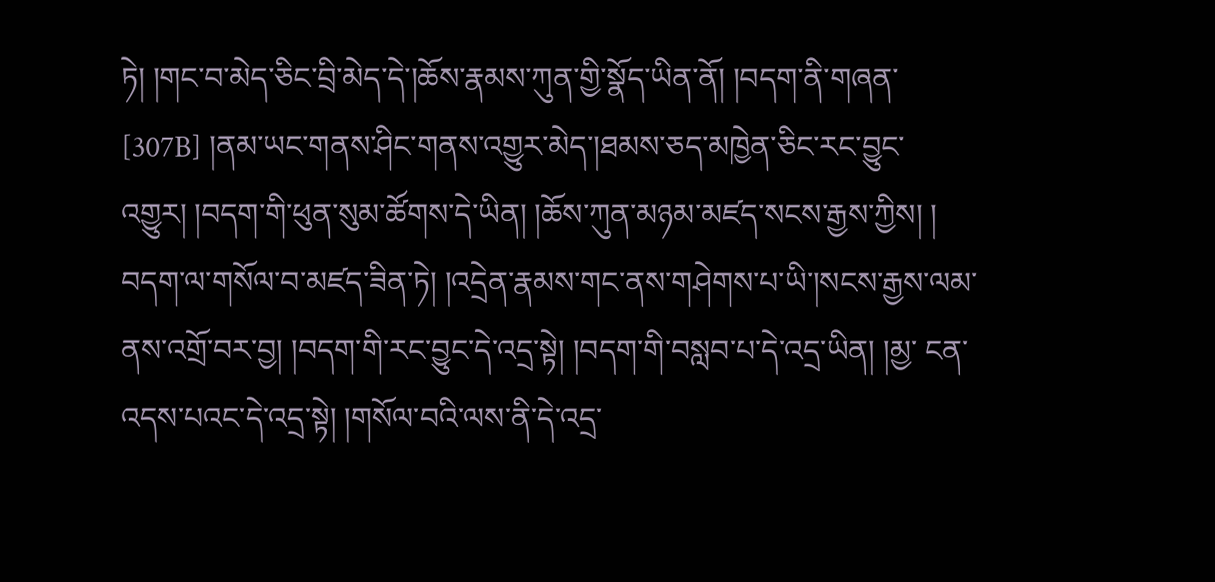ཏེ། །གང་བ་མེད་ཅིང་བྲི་མེད་དེ་།ཆོས་རྣམས་ཀུན་གྱི་སྣོད་ཡིན་ནོ། །བདག་ནི་གཞན་ [307B] །ནམ་ཡང་གནས་ཤིང་གནས་འགྱུར་མེད་།ཐམས་ཅད་མཁྱེན་ཅིང་རང་བྱུང་འགྱུར། །བདག་གི་ཕུན་སུམ་ཚོགས་དེ་ཡིན། །ཆོས་ཀུན་མཉམ་མཛད་སངས་རྒྱས་ཀྱིས། ། བདག་ལ་གསོལ་བ་མཛད་ཟིན་ཏེ། །འདྲེན་རྣམས་གང་ནས་གཤེགས་པ་ཡི་།སངས་རྒྱས་ལམ་ནས་འགྲོ་བར་བྱ། །བདག་གི་རང་བྱུང་དེ་འདྲ་སྟེ། །བདག་གི་བསླབ་པ་དེ་འདྲ་ཡིན། །མྱ་ ངན་འདས་པའང་དེ་འདྲ་སྟེ། །གསོལ་བའི་ལས་ནི་དེ་འདྲ་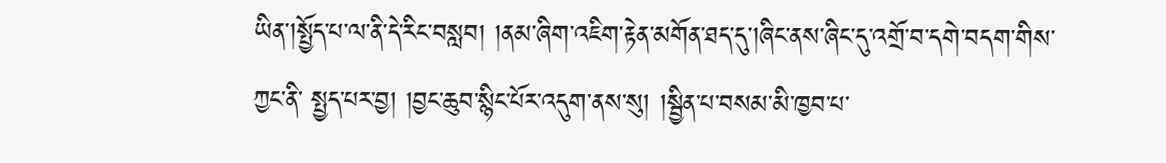ཡིན་།སྤྱོད་པ་ལ་ནི་དེ་རིང་བསླབ། །ནམ་ཞིག་འཇིག་རྟེན་མགོན་ཐད་དུ་།ཞིང་ནས་ཞིང་དུ་འགྲོ་བ་དགེ་བདག་གིས་ཀྱང་ནི་ སྤྱད་པར་བྱ། །བྱང་ཆུབ་སྙིང་པོར་འདུག་ནས་སུ། །སྦྱིན་པ་བསམ་མི་ཁྱབ་པ་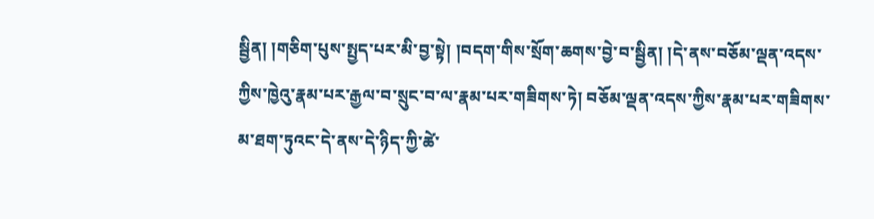སྦྱིན། །གཅིག་པུས་སྤྱད་པར་མི་བྱ་སྟེ། །བདག་གིས་སྲོག་ཆགས་བྱེ་བ་སྦྱིན། །དེ་ནས་བཅོམ་ལྡན་འདས་ ཀྱིས་ཁྱེའུ་རྣམ་པར་རྒྱལ་བ་སྲུང་བ་ལ་རྣམ་པར་གཟིགས་ཏེ། བཅོམ་ལྡན་འདས་ཀྱིས་རྣམ་པར་གཟིགས་མ་ཐག་ཏུའང་དེ་ནས་དེ་ཉིད་ཀྱི་ཚེ་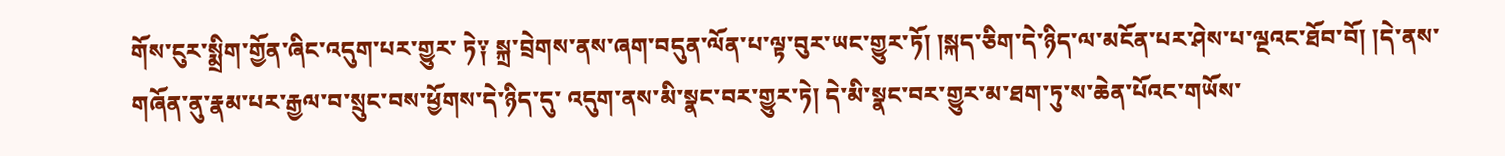གོས་ངུར་སྨྲིག་གྱོན་ཞིང་འདུག་པར་གྱུར་ ཏེ༑ སྐྲ་བྲེགས་ནས་ཞག་བདུན་ལོན་པ་ལྟ་བུར་ཡང་གྱུར་ཏོ། །སྐད་ཅིག་དེ་ཉིད་ལ་མངོན་པར་ཤེས་པ་ལྔའང་ཐོབ་བོ། །དེ་ནས་གཞོན་ནུ་རྣམ་པར་རྒྱལ་བ་སྲུང་བས་ཕྱོགས་དེ་ཉིད་དུ་ འདུག་ནས་མི་སྣང་བར་གྱུར་ཏེ། དེ་མི་སྣང་བར་གྱུར་མ་ཐག་ཏུ་ས་ཆེན་པོའང་གཡོས་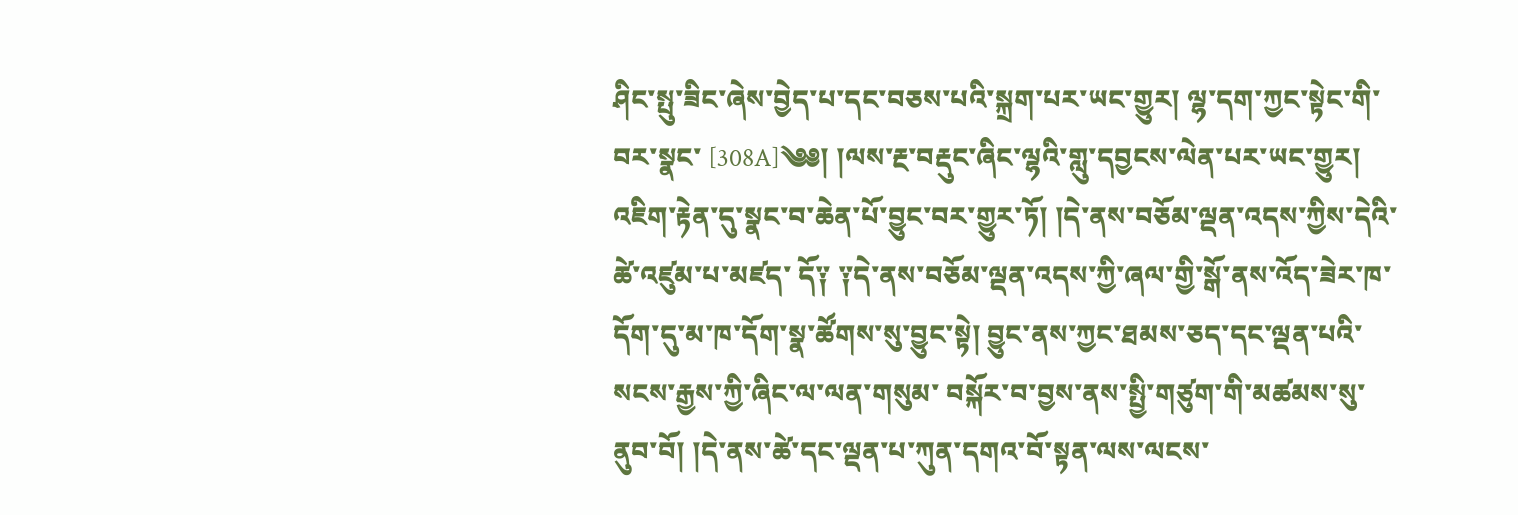ཤིང་སྤུ་ཟིང་ཞེས་བྱེད་པ་དང་བཅས་པའི་སྐྲག་པར་ཡང་གྱུར། ལྷ་དག་ཀྱང་སྟེང་གི་བར་སྣང་ [308A]༄༅། །ལས་རྔ་བརྡུང་ཞིང་ལྷའི་གླུ་དབྱངས་ལེན་པར་ཡང་གྱུར། འཇིག་རྟེན་དུ་སྣང་བ་ཆེན་པོ་བྱུང་བར་གྱུར་ཏོ། །དེ་ནས་བཅོམ་ལྡན་འདས་ཀྱིས་དེའི་ཚེ་འཛུམ་པ་མཛད་ དོ༑ ༑དེ་ནས་བཅོམ་ལྡན་འདས་ཀྱི་ཞལ་གྱི་སྒོ་ནས་འོད་ཟེར་ཁ་དོག་དུ་མ་ཁ་དོག་སྣ་ཚོགས་སུ་བྱུང་སྟེ། བྱུང་ནས་ཀྱང་ཐམས་ཅད་དང་ལྡན་པའི་སངས་རྒྱས་ཀྱི་ཞིང་ལ་ལན་གསུམ་ བསྐོར་བ་བྱས་ནས་སྤྱི་གཙུག་གི་མཚམས་སུ་ནུབ་བོ། །དེ་ནས་ཚེ་དང་ལྡན་པ་ཀུན་དགའ་བོ་སྟན་ལས་ལངས་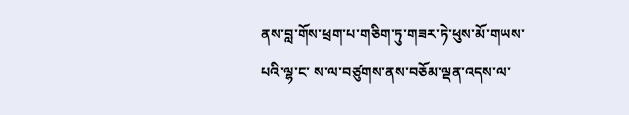ནས་བླ་གོས་ཕྲག་པ་གཅིག་ཏུ་གཟར་ཏེ་ཕུས་མོ་གཡས་པའི་ལྷ་ང་ ས་ལ་བཙུགས་ནས་བཅོམ་ལྡན་འདས་ལ་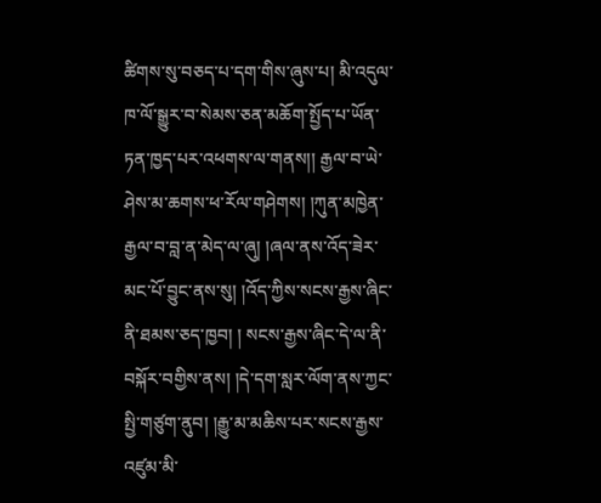ཚིགས་སུ་བཅད་པ་དག་གིས་ཞུས་པ། མི་འདུལ་ཁ་ལོ་སྒྱུར་བ་སེམས་ཅན་མཆོག་སྤྱོད་པ་ཡོན་ཏན་ཁྱད་པར་འཕགས་ལ་གནས།། རྒྱལ་བ་ཡེ་ཤེས་མ་ཆགས་ཕ་རོལ་གཤེགས། །ཀུན་མཁྱེན་རྒྱལ་བ་བླ་ན་མེད་ལ་ཞུ། །ཞལ་ནས་འོད་ཟེར་མང་པོ་བྱུང་ནས་སུ། །འོད་ཀྱིས་སངས་རྒྱས་ཞིང་ནི་ཐམས་ཅད་ཁྱབ། ། སངས་རྒྱས་ཞིང་དེ་ལ་ནི་བསྐོར་བགྱིས་ནས། །དེ་དག་སླར་ལོག་ནས་ཀྱང་སྤྱི་གཙུག་ནུབ། །རྒྱུ་མ་མཆིས་པར་སངས་རྒྱས་འཛུམ་མི་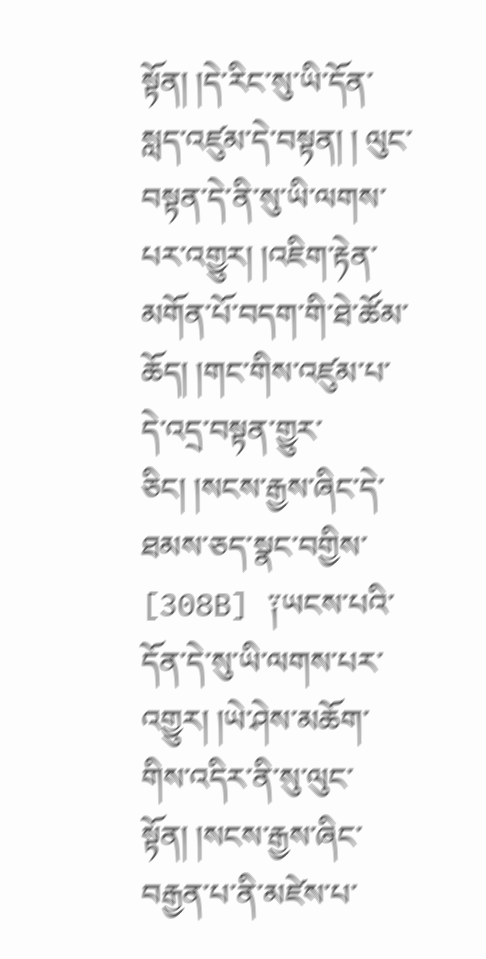སྟོན། །དེ་རིང་སུ་ཡི་དོན་སླད་འཛུམ་དེ་བསྟན། ། ལུང་བསྟན་དེ་ནི་སུ་ཡི་ལགས་པར་འགྱུར། །འཇིག་རྟེན་མགོན་པོ་བདག་གི་ཐེ་ཚོམ་ཆོད། །གང་གིས་འཛུམ་པ་དེ་འདྲ་བསྟན་གྱུར་ཅིང། །སངས་རྒྱས་ཞིང་དེ་ཐམས་ཅད་སྣང་བགྱིས་ [308B] ༑ཡངས་པའི་དོན་དེ་སུ་ཡི་ལགས་པར་འགྱུར། །ཡེ་ཤེས་མཆོག་གིས་འདིར་ནི་སུ་ལུང་སྟོན། །སངས་རྒྱས་ཞིང་བརྒྱན་པ་ནི་མཛེས་པ་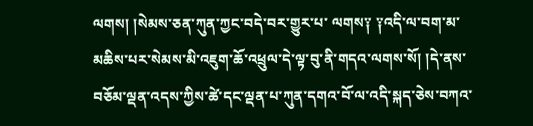ལགས། །སེམས་ཅན་ཀུན་ཀྱང་བདེ་བར་གྱུར་པ་ ལགས༑ ༑འདི་ལ་བག་མ་མཆིས་པར་སེམས་མི་འཇུག་ཆོ་འཕྲུལ་དེ་ལྟ་བུ་ནི་གདའ་ལགས་སོ། །དེ་ནས་བཅོམ་ལྡན་འདས་ཀྱིས་ཚེ་དང་ལྡན་པ་ཀུན་དགའ་བོ་ལ་འདི་སྐད་ཅེས་བཀའ་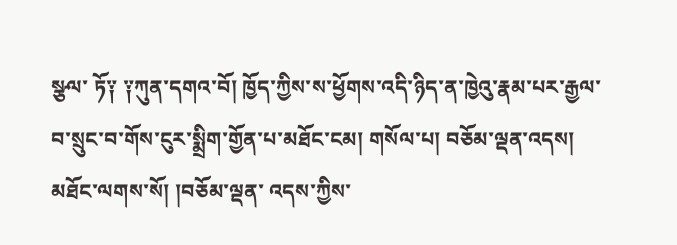སྩལ་ ཏོ༑ ༑ཀུན་དགའ་བོ། ཁྱོད་ཀྱིས་ས་ཕྱོགས་འདི་ཉིད་ན་ཁྱེའུ་རྣམ་པར་རྒྱལ་བ་སྲུང་བ་གོས་ངུར་སྨྲིག་གྱོན་པ་མཐོང་ངམ། གསོལ་པ། བཅོམ་ལྡན་འདས། མཐོང་ལགས་སོ། །བཅོམ་ལྡན་ འདས་ཀྱིས་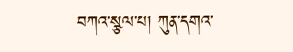བཀའ་སྩལ་པ། ཀུན་དགའ་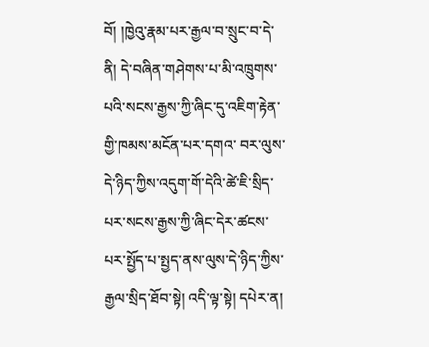བོ། །ཁྱེའུ་རྣམ་པར་རྒྱལ་བ་སྲུང་བ་དེ་ནི། དེ་བཞིན་གཤེགས་པ་མི་འཁྲུགས་པའི་སངས་རྒྱས་ཀྱི་ཞིང་དུ་འཇིག་རྟེན་གྱི་ཁམས་མངོན་པར་དགའ་ བར་ལུས་དེ་ཉིད་ཀྱིས་འདུག་གོ་དེའི་ཚེ་ཇི་སྲིད་པར་སངས་རྒྱས་ཀྱི་ཞིང་དེར་ཚངས་པར་སྤྱོད་པ་སྤྱད་ནས་ལུས་དེ་ཉིད་ཀྱིས་རྒྱལ་སྲིད་ཐོབ་སྟེ། འདི་ལྟ་སྟེ། དཔེར་ན།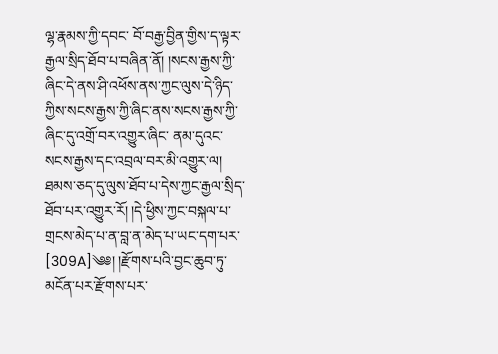ལྷ་རྣམས་ཀྱི་དབང་ བོ་བརྒྱ་བྱིན་གྱིས་ད་ལྟར་རྒྱལ་སྲིད་ཐོབ་པ་བཞིན་ནོ། །སངས་རྒྱས་ཀྱི་ཞིང་དེ་ནས་ཤི་འཕོས་ནས་ཀྱང་ལུས་དེ་ཉིད་ཀྱིས་སངས་རྒྱས་ཀྱི་ཞིང་ནས་སངས་རྒྱས་ཀྱི་ཞིང་དུ་འགྲོ་བར་འགྱུར་ཞིང་ ནམ་དུའང་སངས་རྒྱས་དང་འབྲལ་བར་མི་འགྱུར་ལ། ཐམས་ཅད་དུ་ལུས་ཐོབ་པ་དེས་ཀྱང་རྒྱལ་སྲིད་ཐོབ་པར་འགྱུར་རོ། །དེ་ཕྱིས་ཀྱང་བསྐལ་པ་གྲངས་མེད་པ་ན་བླ་ན་མེད་པ་ཡང་དག་པར་ [309A]༄༅། །རྫོགས་པའི་བྱང་ཆུབ་ཏུ་མངོན་པར་རྫོགས་པར་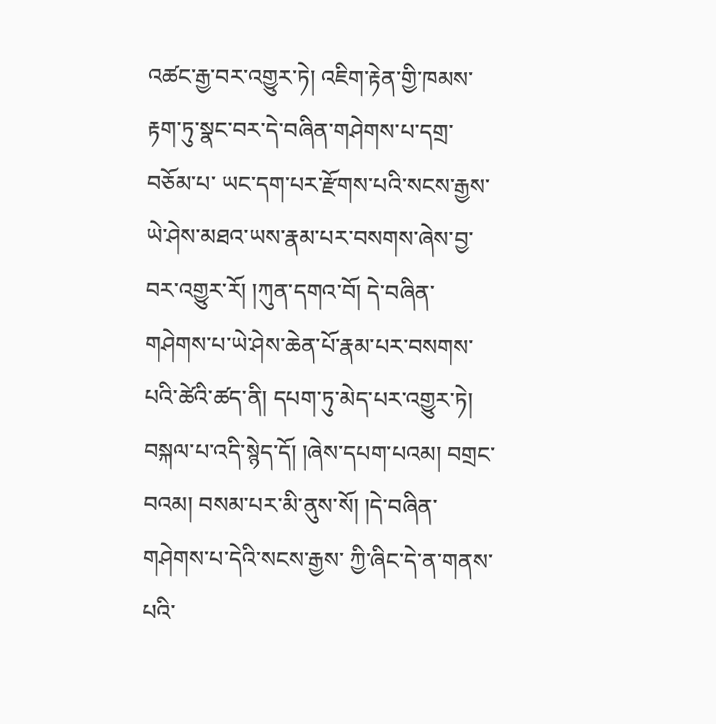འཚང་རྒྱ་བར་འགྱུར་ཏེ། འཇིག་རྟེན་གྱི་ཁམས་རྟག་ཏུ་སྣང་བར་དེ་བཞིན་གཤེགས་པ་དགྲ་བཅོམ་པ་ ཡང་དག་པར་རྫོགས་པའི་སངས་རྒྱས་ཡེ་ཤེས་མཐའ་ཡས་རྣམ་པར་བསགས་ཞེས་བྱ་བར་འགྱུར་རོ། །ཀུན་དགའ་བོ། དེ་བཞིན་གཤེགས་པ་ཡེ་ཤེས་ཆེན་པོ་རྣམ་པར་བསགས་ པའི་ཚེའི་ཚད་ནི། དཔག་ཏུ་མེད་པར་འགྱུར་ཏེ། བསྐལ་པ་འདི་སྙེད་དོ། །ཞེས་དཔག་པའམ། བགྲང་བའམ། བསམ་པར་མི་ནུས་སོ། །དེ་བཞིན་གཤེགས་པ་དེའི་སངས་རྒྱས་ ཀྱི་ཞིང་དེ་ན་གནས་པའི་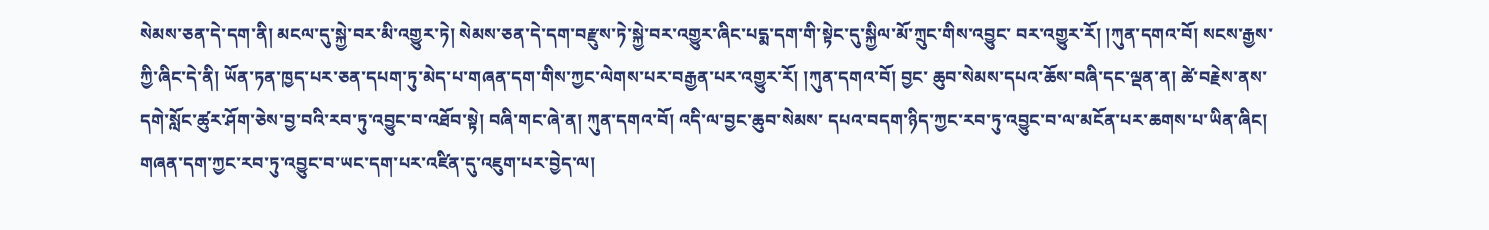སེམས་ཅན་དེ་དག་ནི། མངལ་དུ་སྐྱེ་བར་མི་འགྱུར་ཏེ། སེམས་ཅན་དེ་དག་བརྫུས་ཏེ་སྐྱེ་བར་འགྱུར་ཞིང་པདྨ་དག་གི་སྟེང་དུ་སྐྱིལ་མོ་ཀྲུང་གིས་འབྱུང་ བར་འགྱུར་རོ། །ཀུན་དགའ་བོ། སངས་རྒྱས་ཀྱི་ཞིང་དེ་ནི། ཡོན་ཏན་ཁྱད་པར་ཅན་དཔག་ཏུ་མེད་པ་གཞན་དག་གིས་ཀྱང་ལེགས་པར་བརྒྱན་པར་འགྱུར་རོ། །ཀུན་དགའ་བོ། བྱང་ ཆུབ་སེམས་དཔའ་ཆོས་བཞི་དང་ལྡན་ན། ཚེ་བརྗེས་ནས་དགེ་སློང་ཚུར་ཤོག་ཅེས་བྱ་བའི་རབ་ཏུ་འབྱུང་བ་འཐོབ་སྟེ། བཞི་གང་ཞེ་ན། ཀུན་དགའ་བོ། འདི་ལ་བྱང་ཆུབ་སེམས་ དཔའ་བདག་ཉིད་ཀྱང་རབ་ཏུ་འབྱུང་བ་ལ་མངོན་པར་ཆགས་པ་ཡིན་ཞིང། གཞན་དག་ཀྱང་རབ་ཏུ་འབྱུང་བ་ཡང་དག་པར་འཛིན་དུ་འཇུག་པར་བྱེད་ལ།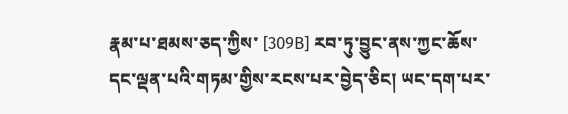རྣམ་པ་ཐམས་ཅད་ཀྱིས་ [309B] རབ་ཏུ་བྱུང་ནས་ཀྱང་ཆོས་དང་ལྡན་པའི་གཏམ་གྱིས་རངས་པར་བྱེད་ཅིང། ཡང་དག་པར་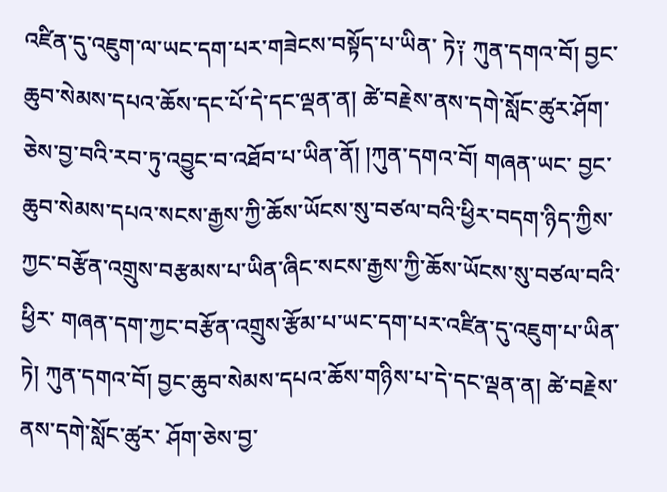འཛིན་དུ་འཇུག་ལ་ཡང་དག་པར་གཟེངས་བསྟོད་པ་ཡིན་ ཏེ༑ ཀུན་དགའ་བོ། བྱང་ཆུབ་སེམས་དཔའ་ཆོས་དང་པོ་དེ་དང་ལྡན་ན། ཚེ་བརྗེས་ནས་དགེ་སློང་ཚུར་ཤོག་ཅེས་བྱ་བའི་རབ་ཏུ་འབྱུང་བ་འཐོབ་པ་ཡིན་ནོ། །ཀུན་དགའ་བོ། གཞན་ཡང་ བྱང་ཆུབ་སེམས་དཔའ་སངས་རྒྱས་ཀྱི་ཆོས་ཡོངས་སུ་བཙལ་བའི་ཕྱིར་བདག་ཉིད་ཀྱིས་ཀྱང་བརྩོན་འགྲུས་བརྩམས་པ་ཡིན་ཞིང་སངས་རྒྱས་ཀྱི་ཆོས་ཡོངས་སུ་བཙལ་བའི་ཕྱིར་ གཞན་དག་ཀྱང་བརྩོན་འགྲུས་རྩོམ་པ་ཡང་དག་པར་འཛིན་དུ་འཇུག་པ་ཡིན་ཏེ། ཀུན་དགའ་བོ། བྱང་ཆུབ་སེམས་དཔའ་ཆོས་གཉིས་པ་དེ་དང་ལྡན་ན། ཚེ་བརྗེས་ནས་དགེ་སློང་ཚུར་ ཤོག་ཅེས་བྱ་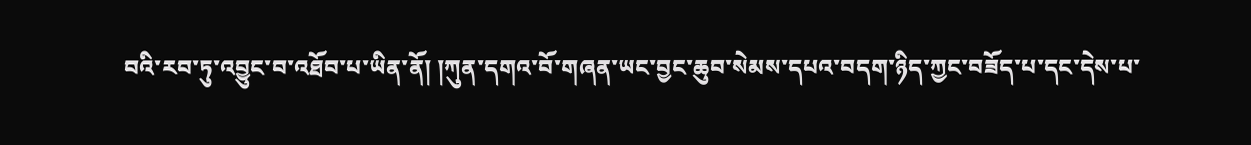བའི་རབ་ཏུ་འབྱུང་བ་འཐོབ་པ་ཡིན་ནོ། །ཀུན་དགའ་བོ་གཞན་ཡང་བྱང་ཆུབ་སེམས་དཔའ་བདག་ཉིད་ཀྱང་བཟོད་པ་དང་དེས་པ་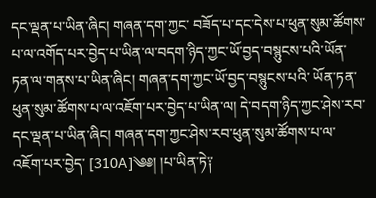དང་ལྡན་པ་ཡིན་ཞིང། གཞན་དག་ཀྱང་ བཟོད་པ་དང་དེས་པ་ཕུན་སུམ་ཚོགས་པ་ལ་འགོད་པར་བྱེད་པ་ཡིན་ལ་བདག་ཉིད་ཀྱང་ཡོ་བྱད་བསྙུངས་པའི་ཡོན་ཏན་ལ་གནས་པ་ཡིན་ཞིང། གཞན་དག་ཀྱང་ཡོ་བྱད་བསྙུངས་པའི་ ཡོན་ཏན་ཕུན་སུམ་ཚོགས་པ་ལ་འཇོག་པར་བྱེད་པ་ཡིན་ལ། དེ་བདག་ཉིད་ཀྱང་ཤེས་རབ་དང་ལྡན་པ་ཡིན་ཞིང། གཞན་དག་ཀྱང་ཤེས་རབ་ཕུན་སུམ་ཚོགས་པ་ལ་འཇོག་པར་བྱེད་ [310A]༄༅། །པ་ཡིན་ཏེ༑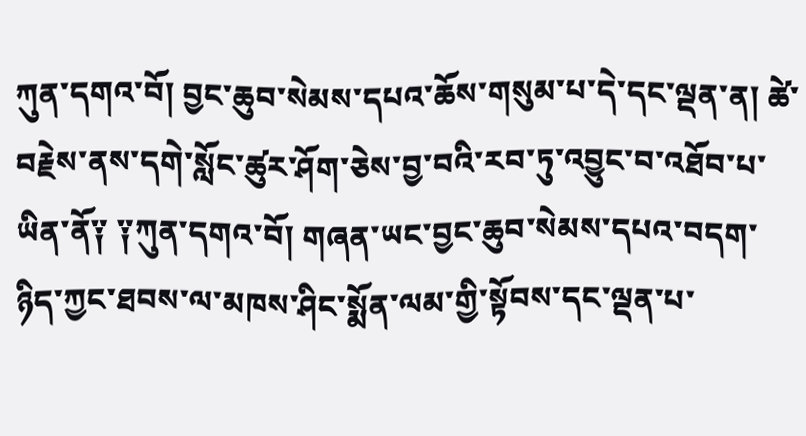ཀུན་དགའ་བོ། བྱང་ཆུབ་སེམས་དཔའ་ཆོས་གསུམ་པ་དེ་དང་ལྡན་ན། ཚེ་བརྗེས་ནས་དགེ་སློང་ཚུར་ཤོག་ཅེས་བྱ་བའི་རབ་ཏུ་འབྱུང་བ་འཐོབ་པ་ ཡིན་ནོ༑ ༑ཀུན་དགའ་བོ། གཞན་ཡང་བྱང་ཆུབ་སེམས་དཔའ་བདག་ཉིད་ཀྱང་ཐབས་ལ་མཁས་ཤིང་སྨོན་ལམ་གྱི་སྟོབས་དང་ལྡན་པ་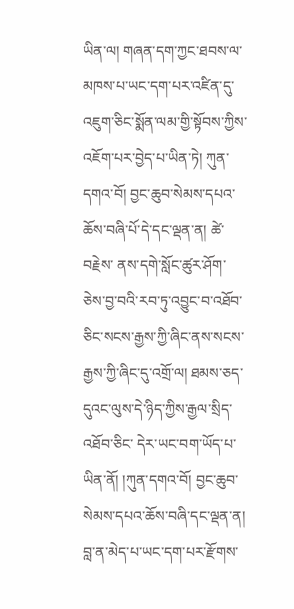ཡིན་ལ། གཞན་དག་ཀྱང་ཐབས་ལ་ མཁས་པ་ཡང་དག་པར་འཛིན་དུ་འཇུག་ཅིང་སྨོན་ལམ་གྱི་སྟོབས་ཀྱིས་འཇོག་པར་བྱེད་པ་ཡིན་ཏེ། ཀུན་དགའ་བོ། བྱང་ཆུབ་སེམས་དཔའ་ཆོས་བཞི་པོ་དེ་དང་ལྡན་ན། ཚེ་བརྗེས་ ནས་དགེ་སློང་ཚུར་ཤོག་ཅེས་བྱ་བའི་རབ་ཏུ་འབྱུང་བ་འཐོབ་ཅིང་སངས་རྒྱས་ཀྱི་ཞིང་ནས་སངས་རྒྱས་ཀྱི་ཞིང་དུ་འགྲོ་ལ། ཐམས་ཅད་དུའང་ལུས་དེ་ཉིད་ཀྱིས་རྒྱལ་སྲིད་འཐོབ་ཅིང་ དེར་ཡང་བག་ཡོད་པ་ཡིན་ནོ། །ཀུན་དགའ་བོ། བྱང་ཆུབ་སེམས་དཔའ་ཆོས་བཞི་དང་ལྡན་ན། བླ་ན་མེད་པ་ཡང་དག་པར་རྫོགས་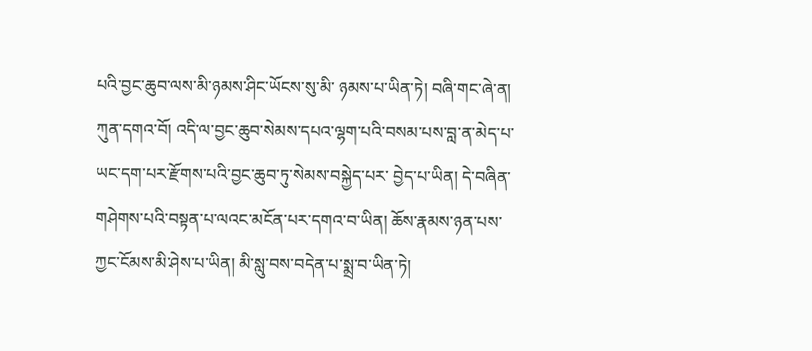པའི་བྱང་ཆུབ་ལས་མི་ཉམས་ཤིང་ཡོངས་སུ་མི་ ཉམས་པ་ཡིན་ཏེ། བཞི་གང་ཞེ་ན། ཀུན་དགའ་བོ། འདི་ལ་བྱང་ཆུབ་སེམས་དཔའ་ལྷག་པའི་བསམ་པས་བླ་ན་མེད་པ་ཡང་དག་པར་རྫོགས་པའི་བྱང་ཆུབ་ཏུ་སེམས་བསྐྱེད་པར་ བྱེད་པ་ཡིན། དེ་བཞིན་གཤེགས་པའི་བསྟན་པ་ལའང་མངོན་པར་དགའ་བ་ཡིན། ཆོས་རྣམས་ཉན་པས་ཀྱང་ངོམས་མི་ཤེས་པ་ཡིན། མི་སླུ་བས་བདེན་པ་སྨྲ་བ་ཡིན་ཏེ།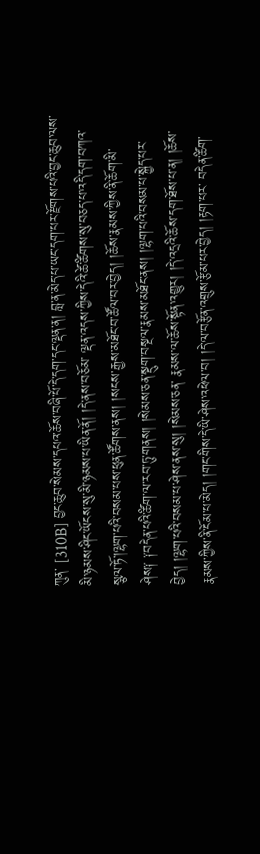ཀུན་ [310B] བྱང་ཆུབ་སེམས་དཔའ་ཆོས་བཞི་པོ་དེ་དག་དང་ལྡན་ན། བླ་ན་མེད་པ་ཡང་དག་པར་རྫོགས་པའི་བྱང་ཆུབ་ལས་མི་ཉམས་ཤིང་ཡོངས་སུ་མི་ཉམས་པ་ཡིན་ནོ། །དེ་ནས་བཅོམ་ ལྡན་འདས་ཀྱིས་དེའི་ཚེ་ཚིགས་སུ་བཅད་པ་འདི་དག་བཀའ་སྩལ་ཏོ་།ལྷག་པའི་བསམ་པས་ཕུན་ཚོགས་ནས། །སངས་རྒྱས་མཐོང་བ་ཚོལ་བར་བྱེད། །ཆོས་རྣམས་ཀྱིས་ནི་ཆོག་མི་ ཤེས༑ ༑བདེན་པའི་ཚིག་ལ་རབ་ཏུ་གནས། །སེམས་ཅན་སྡུག་བསྔལ་རྣམས་མཐོང་ནས། །ལྷག་པའི་བསམ་པ་སྐྱེད་པར་བྱེད། །ལྷག་པའི་བསམ་པ་ཤེས་ནས་སུ། །སེམས་ཅན་ རྣམས་ལ་ཆོས་སྟོན་འགྱུར། །དེ་འདྲའི་ཆོས་དག་ཐོས་པ་ན། །ཆོས་རྣམས་ཀྱིས་ནི་ངོམ་པ་མེད། །གང་གིས་དེ་ཡི་ཤེས་འཕེལ་བ། །དེ་ལ་བརྩོན་འགྲུས་རྩོམ་པར་བྱེད། །རྟག་པར་ བདེན་ཚིག་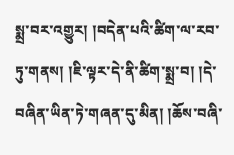སྨྲ་བར་འགྱུར། །བདེན་པའི་ཚིག་ལ་རབ་ཏུ་གནས། །ཇི་ལྟར་དེ་ནི་ཚིག་སྨྲ་བ། །དེ་བཞིན་ཡིན་ཏེ་གཞན་དུ་མིན། །ཆོས་བཞི་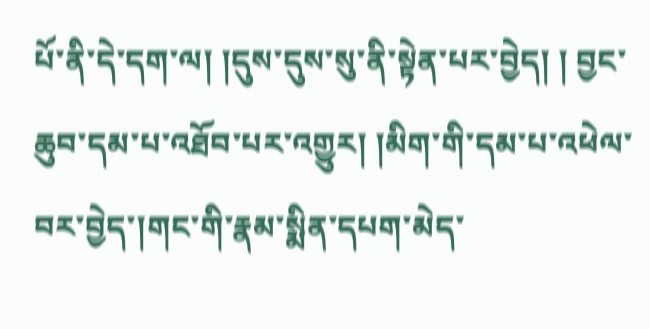པོ་ནི་དེ་དག་ལ། །དུས་དུས་སུ་ནི་སྟེན་པར་བྱེད། ། བྱང་ཆུབ་དམ་པ་འཐོབ་པར་འགྱུར། །མིག་གི་དམ་པ་འཕེལ་བར་བྱེད་།གང་གི་རྣམ་སྨིན་དཔག་མེད་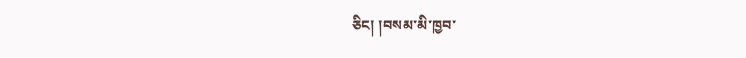ཅིང། །བསམ་མི་ཁྱབ་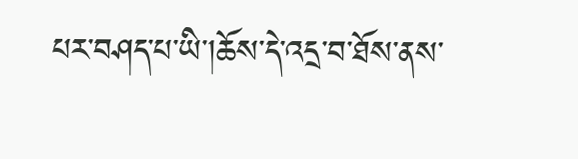པར་བཤད་པ་ཡི་།ཆོས་དེ་འདྲ་བ་ཐོས་ནས་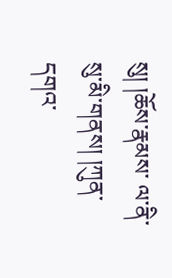སུ། །ཆོས་རྣམས་ ལ་ནི་སུ་མི་གནས། །ཀུན་དགའ་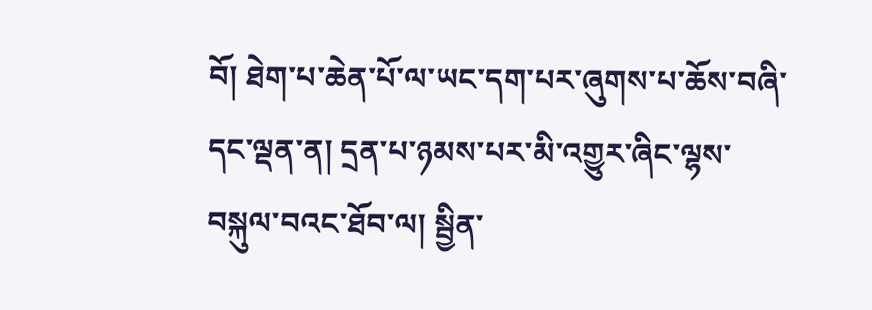བོ། ཐེག་པ་ཆེན་པོ་ལ་ཡང་དག་པར་ཞུགས་པ་ཆོས་བཞི་དང་ལྡན་ན། དྲན་པ་ཉམས་པར་མི་འགྱུར་ཞིང་ལྷས་བསྐུལ་བའང་ཐོབ་ལ། སྦྱིན་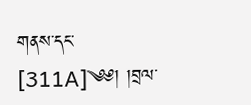གནས་དང་ [311A]༄༅། །བྲལ་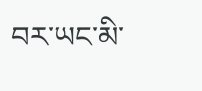བར་ཡང་མི་